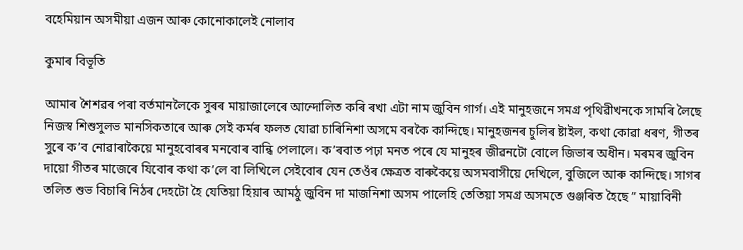বহেমিয়ান অসমীয়া এজন আৰু কোনোকালেই নোলাব

কুমাৰ বিভূতি

আমাৰ শৈশৱৰ পৰা বৰ্তমানলৈকে সুৰৰ মায়াজালেৰে আন্দোলিত কৰি ৰখা এটা নাম জুবিন গাৰ্গ। এই মানুহজনে সমগ্ৰ পৃথিৱীখনকে সামৰি লৈছে নিজস্ব শিশুসুলভ মানসিকতাৰে আৰু সেই কৰ্মৰ ফলত যোৱা চাৰিনিশা অসমে বৰকৈ কান্দিছে। মানুহজনৰ চুলিৰ ষ্টাইল, কথা কোৱা ধৰণ, গীতৰ সুৰে ক’ব নোৱাৰাকৈয়ে মানুহবোৰৰ মনবোৰ বান্ধি পেলালে। ক’ৰবাত পঢ়া মনত পৰে যে মানুহৰ জীৱনটো বোলে জিভাৰ অধীন। মৰমৰ জুবিন দায়ো গীতৰ মাজেৰে যিবোৰ কথা ক’লে বা লিখিলে সেইবোৰ যেন তেওঁৰ ক্ষেত্ৰত বাৰুকৈয়ে অসমবাসীয়ে দেখিলে, বুজিলে আৰু কান্দিছে। সাগৰ তলিত শুভ বিচাৰি নিঠৰ দেহটো হৈ যেতিয়া হিয়াৰ আমঠু জুবিন দা মাজনিশা অসম পালেহি তেতিয়া সমগ্ৰ অসমতে গুঞ্জৰিত হৈছে ” মায়াবিনী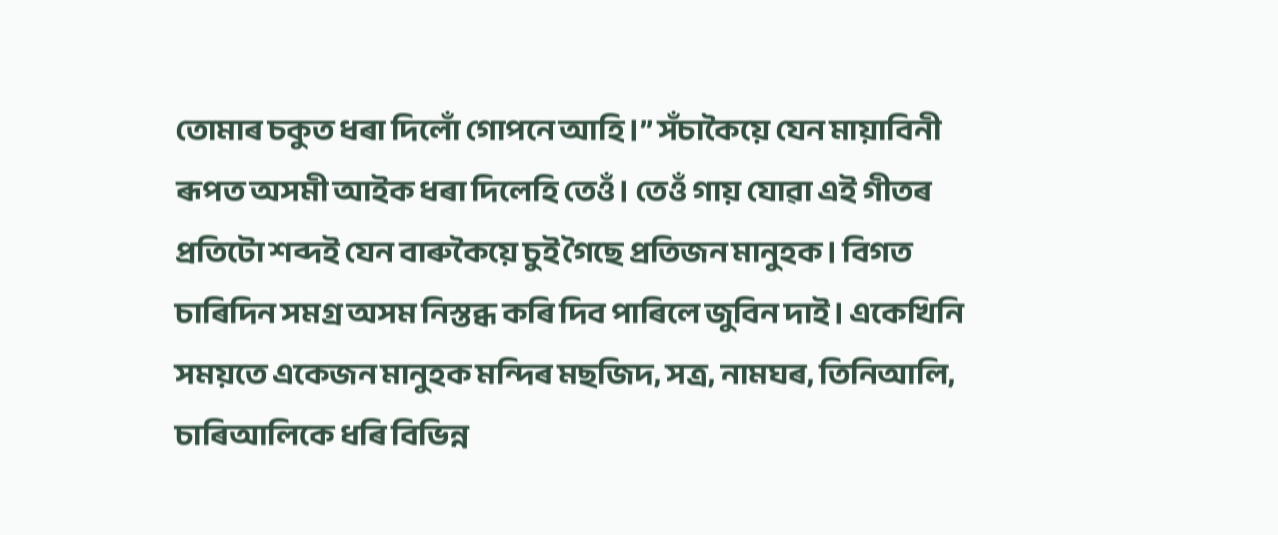তোমাৰ চকুত ধৰা দিলোঁ গোপনে আহি।” সঁচাকৈয়ে যেন মায়াবিনী ৰূপত অসমী আইক ধৰা দিলেহি তেওঁ। তেওঁ গায় যোৱা এই গীতৰ প্ৰতিটো শব্দ‌ই যেন বাৰুকৈয়ে চুই গৈছে প্ৰতিজন মানুহক। বিগত চাৰিদিন সমগ্ৰ অসম নিস্তব্ধ কৰি দিব পাৰিলে জুবিন দাই। একেখিনি সময়তে একেজন মানুহক মন্দিৰ মছজিদ, সত্ৰ, নামঘৰ, তিনিআলি, চাৰিআলিকে ধৰি বিভিন্ন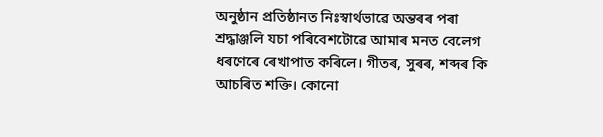অনুষ্ঠান প্ৰতিষ্ঠানত নিঃস্বাৰ্থভাৱে অন্তৰৰ পৰা শ্ৰদ্ধাঞ্জলি যচা পৰিবেশটোৱে আমাৰ মনত বেলেগ ধৰণেৰে ৰেখাপাত কৰিলে। গীতৰ, সুৰৰ, শব্দৰ কি আচৰিত শক্তি। কোনো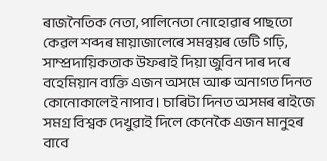ৰাজনৈতিক নেতা, পালিনেতা নোহোৱাৰ পাছতো কেৱল শব্দৰ মায়াজালেৰে সমন্বয়ৰ ভেটি গঢ়ি, সাম্প্ৰদায়িকতাক উফৰাই দিয়া জুবিন দাৰ দৰে বহেমিয়ান ব্যক্তি এজন অসমে আৰু অনাগত দিনত কোনোকালেই নাপাব। চাৰিটা দিনত অসমৰ ৰাইজে সমগ্ৰ বিশ্বক দেখুৱাই দিলে কেনেকৈ এজন মানুহৰ বাবে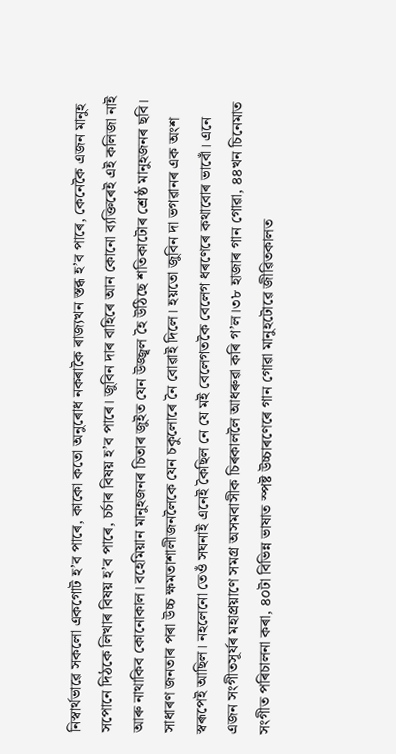নিস্বাৰ্থভাৱে সকলো একগোট হ’ব পাৰে, কাকো কতো অনুৰোধ নকৰাকৈ ৰাজ্যখন স্তব্ধ হ’ব পাৰে, কেনেকৈ এজন মানুহ সপোনে দিঠকে লিখাৰ বিষয় হ’ব পাৰে, চৰ্চাৰ বিষয় হ’ব পাৰে। জুবিন দাৰ বাহিৰে আন কোনো ব্যক্তিৰেই এই কলিজা নাই আৰু নাথাকিব কোনোকাল। বহেমিয়ান মানুহজনৰ চিতাৰ জুইত যেন উজ্জ্বল হৈ উঠিছে শতিকাটোৰ শ্ৰেষ্ঠ মানুহজনৰ ছবি। সাধাৰণ জনতাৰ পৰা উচ্চ ক্ষমতাশালীজনলৈকে যেন চকুলোৰে নৈ বোৱাই দিলে। হয়তো জুবিন দা ভগৱানৰ এক অংশ স্বৰূপেই আছিল। নহলেনো তেওঁ সঘনাই এনেই কৈছিল নে যে মই বেলেগতকৈ বেলেগ ধৰণেৰে কথাবোৰ ভাবোঁ। এনে এজন সংগীতসূৰ্যৰ মহাপ্ৰয়াণে সমগ্ৰ অসমবাসীক চিৰকাললৈ আধৰুৱা কৰি গ’ল।৩৮ হাজাৰ গান গোৱা, ৪৪খন চিনেমাত সংগীত পৰিচালনা কৰা, ৪০টা বিভিন্ন ভাষাত স্পষ্ট উচ্চাৰণেৰে গান গোৱা মানুহটোৱে জীৱিতকালত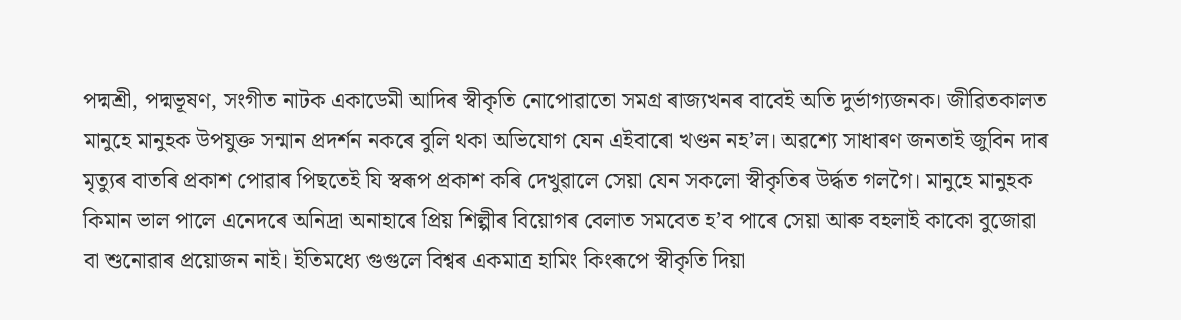পদ্মশ্ৰী, পদ্মভূষণ, সংগীত নাটক একাডেমী আদিৰ স্বীকৃতি নোপোৱাতো সমগ্ৰ ৰাজ্যখনৰ বাবেই অতি দুৰ্ভাগ্যজনক। জীৱিতকালত মানুহে মানুহক উপযুক্ত সন্মান প্ৰদৰ্শন নকৰে বুলি থকা অভিযোগ যেন এইবাৰো খণ্ডন নহ’ল। অৱশ্যে সাধাৰণ জনতাই জুবিন দাৰ মৃত্যুৰ বাতৰি প্ৰকাশ পোৱাৰ পিছতেই যি স্বৰূপ প্ৰকাশ কৰি দেখুৱালে সেয়া যেন সকলো স্বীকৃতিৰ উৰ্দ্ধত গলগৈ। মানুহে মানুহক কিমান ভাল পালে এনেদৰে অনিদ্ৰা অনাহাৰে প্ৰিয় শিল্পীৰ বিয়োগৰ বেলাত সমবেত হ’ব পাৰে সেয়া আৰু বহলাই কাকো বুজোৱা বা শুনোৱাৰ প্ৰয়োজন নাই। ইতিমধ্যে গুগুলে বিশ্বৰ একমাত্ৰ হামিং কিংৰূপে স্বীকৃতি দিয়া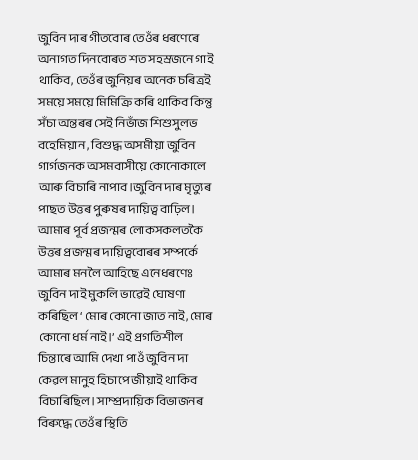জুবিন দাৰ গীতবোৰ তেওঁৰ ধৰণেৰে অনাগত দিনবোৰত শত সহস্ৰজনে গাই থাকিব, তেওঁৰ জুনিয়ৰ অনেক চৰিত্ৰ‌ই সময়ে সময়ে মিমিক্ৰি কৰি থাকিব কিন্তু সঁচা অন্তৰৰ সেই নিভাঁজ শিশুসুলভ বহেমিয়ান , বিশুদ্ধ অসমীয়া জুবিন গাৰ্গজনক অসমবাসীয়ে কোনোকালে আৰু বিচাৰি নাপাব।জুবিন দাৰ মৃত্যুৰ পাছত উত্তৰ পুৰুষৰ দায়িত্ব বাঢ়িল। আমাৰ পূৰ্ব প্ৰজন্মৰ লোকসকলতকৈ উত্তৰ প্ৰজন্মৰ দায়িত্ববোৰৰ সম্পৰ্কে আমাৰ মনলৈ আহিছে এনেধৰণেঃ জুবিন দাই মুকলি ভাৱেই ঘোষণা কৰিছিল ‘ মোৰ কোনো জাত নাই, মোৰ কোনো ধৰ্ম নাই।’ এই প্ৰগতিশীল চিন্তাৰে আমি দেখা পাওঁ জুবিন দা কেৱল মানুহ হিচাপে জীয়াই থাকিব বিচাৰিছিল। সাম্প্ৰদায়িক বিভাজনৰ বিৰুদ্ধে তেওঁৰ স্থিতি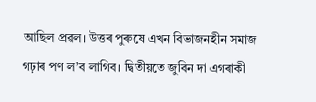আছিল প্ৰৱল। উত্তৰ পুৰুষে এখন বিভাজনহীন সমাজ গঢ়াৰ পণ ল’ব লাগিব। দ্বিতীয়তে জুবিন দা এগৰাকী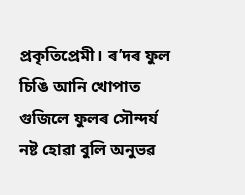প্ৰকৃতিপ্ৰেমী। ৰ’দৰ ফুল চিঙি আনি খোপাত গুজিলে ফুলৰ সৌন্দৰ্য নষ্ট হোৱা বুলি অনুভৱ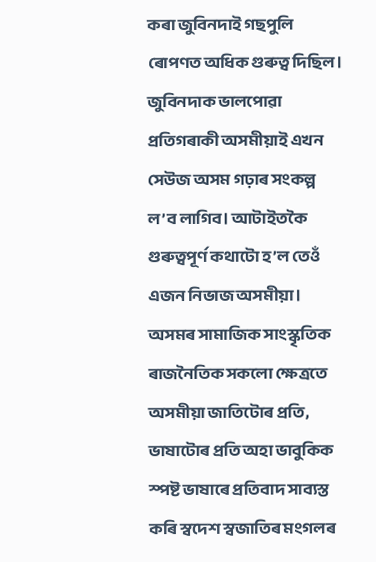কৰা জুবিনদাই গছপুলি ৰোপণত অধিক গুৰুত্ব দিছিল। জুবিনদাক ভালপোৱা প্ৰতিগৰাকী অসমীয়াই এখন সেউজ অসম গঢ়াৰ সংকল্প ল’ব লাগিব। আটাইতকৈ গুৰুত্বপূৰ্ণ কথাটো হ’ল তেওঁ এজন নিভাজ অসমীয়া। অসমৰ সামাজিক সাংস্কৃতিক ৰাজনৈতিক সকলো ক্ষেত্ৰতে অসমীয়া জাতিটোৰ প্ৰতি, ভাষাটোৰ প্ৰতি অহা ভাবুকিক স্পষ্ট ভাষাৰে প্ৰতিবাদ সাব্যস্ত কৰি স্বদেশ স্বজাতিৰ মংগলৰ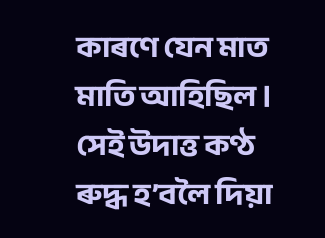কাৰণে যেন মাত মাতি আহিছিল । সেই উদাত্ত কণ্ঠ ৰুদ্ধ হ’বলৈ দিয়া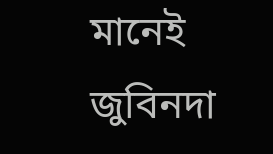মানেই জুবিনদা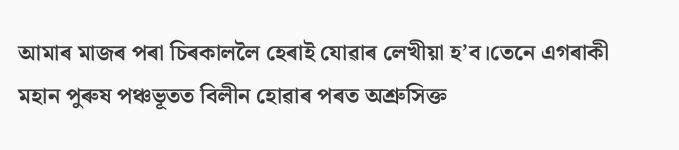আমাৰ মাজৰ পৰা চিৰকাললৈ হেৰাই যোৱাৰ লেখীয়া হ’ব।তেনে এগৰাকী মহান পুৰুষ পঞ্চভূতত বিলীন হোৱাৰ পৰত অশ্ৰুসিক্ত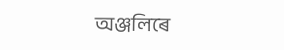অঞ্জলিৰে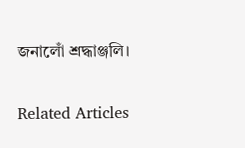জনালোঁ শ্ৰদ্ধাঞ্জলি।

Related Articles